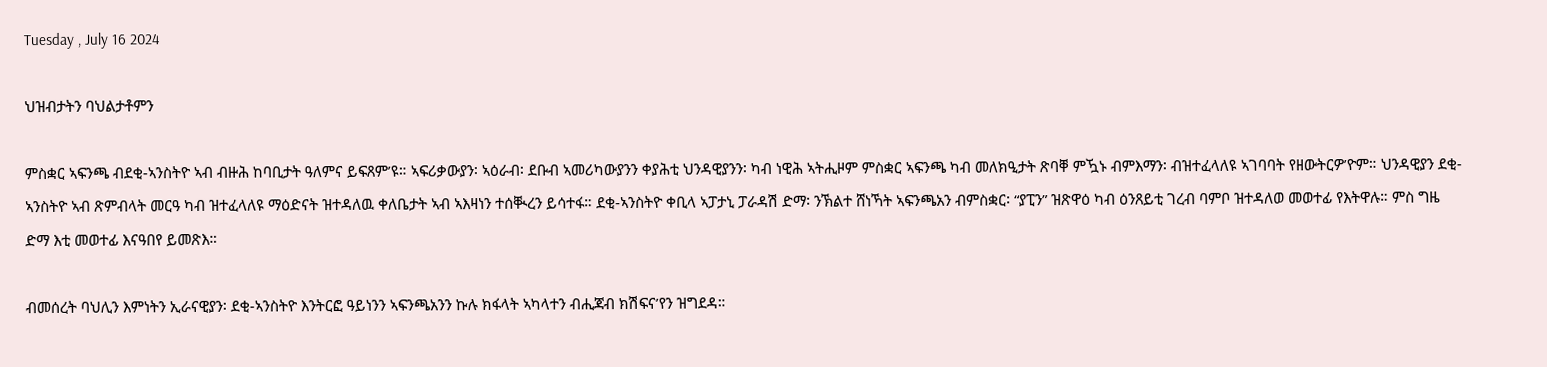Tuesday , July 16 2024

ህዝብታትን ባህልታቶምን

ምስቋር ኣፍንጫ ብደቂ-ኣንስትዮ ኣብ ብዙሕ ከባቢታት ዓለምና ይፍጸም’ዩ። ኣፍሪቃውያን፡ ኣዕራብ፡ ደቡብ ኣመሪካውያንን ቀያሕቲ ህንዳዊያንን፡ ካብ ነዊሕ ኣትሒዞም ምስቋር ኣፍንጫ ካብ መለክዒታት ጽባቐ ምዃኑ ብምእማን፡ ብዝተፈላለዩ ኣገባባት የዘውትርዎ’ዮም። ህንዳዊያን ደቂ-ኣንስትዮ ኣብ ጽምብላት መርዓ ካብ ዝተፈላለዩ ማዕድናት ዝተዳለዉ ቀለቤታት ኣብ ኣእዛነን ተሰቚረን ይሳተፋ። ደቂ-ኣንስትዮ ቀቢላ ኣፓታኒ ፓራዳሽ ድማ፡ ንኽልተ ሸነኻት ኣፍንጫአን ብምስቋር፡ “ያፒን” ዝጽዋዕ ካብ ዕንጸይቲ ገረብ ባምቦ ዝተዳለወ መወተፊ የእትዋሉ። ምስ ግዜ ድማ እቲ መወተፊ እናዓበየ ይመጽእ።

ብመሰረት ባህሊን እምነትን ኢራናዊያን፡ ደቂ-ኣንስትዮ እንትርፎ ዓይነንን ኣፍንጫአንን ኩሉ ክፋላት ኣካላተን ብሒጃብ ክሽፍና’የን ዝግደዳ።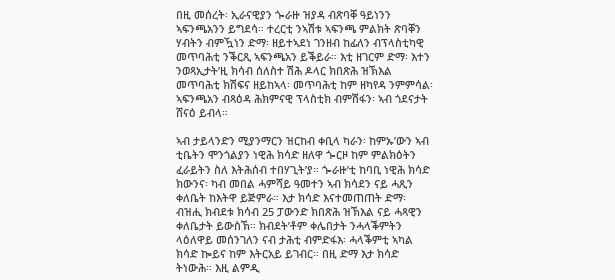በዚ መሰረት፡ ኢራናዊያን ጐራዙ ዝያዳ ብጽባቐ ዓይነንን ኣፍንጫአንን ይግደሳ። ተረርቲ ንኣሽቱ ኣፍንጫ ምልክት ጽባቐን ሃብትን ብምዃነን ድማ፡ ዘይተኣደነ ገንዘብ ከፊለን ብፕላስቲካዊ መጥባሕቲ ንቕርጺ ኣፍንጫአን ይቕይራ። እቲ ዘገርም ድማ፡ እተን ንወጻኢታት’ዚ ክሳብ ሰለስተ ሽሕ ዶላር ክበጽሕ ዝኽእል መጥባሕቲ ክሽፍና ዘይከኣላ፡ መጥባሕቲ ከም ዘካየዳ ንምምሳል፡ ኣፍንጫአን ብጻዕዳ ሕክምናዊ ፕላስቲክ ብምሽፋን፡ ኣብ ጎደናታት ሸናዕ ይብላ።

ኣብ ታይላንድን ሚያንማርን ዝርከብ ቀቢላ ካራን፡ ከምኡ’ውን ኣብ ቲቤትን ሞንጎልያን ነዊሕ ክሳድ ዘለዋ ጐርዞ ከም ምልክዕትን ፈራይትን ስለ እትሕሰብ ተበሃጊት’ያ። ጐራዙ’ቲ ከባቢ ነዊሕ ክሳድ ክውንና፡ ካብ መበል ሓምሻይ ዓመተን ኣብ ክሳደን ናይ ሓጺን ቀለቤት ከእትዋ ይጅምራ። እታ ክሳድ እናተመጠጠት ድማ፡ ብዝሒ ክብደቱ ክሳብ 25 ፓውንድ ክበጽሕ ዝኽእል ናይ ሓጻዊን ቀለቤታት ይውስኽ። ክብደት’ቶም ቀሌበታት ንሓላቕምትን ላዕለዋይ መሰንገለን ናብ ታሕቲ ብምድፋእ፡ ሓላቕምቲ ኣካል ክሳድ ኰይና ከም እትርአይ ይገብር። በዚ ድማ እታ ክሳድ ትነውሕ። እዚ ልምዲ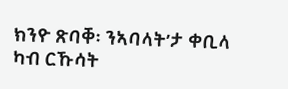ክንዮ ጽባቐ፡ ንኣባላት’ታ ቀቢላ ካብ ርኹሳት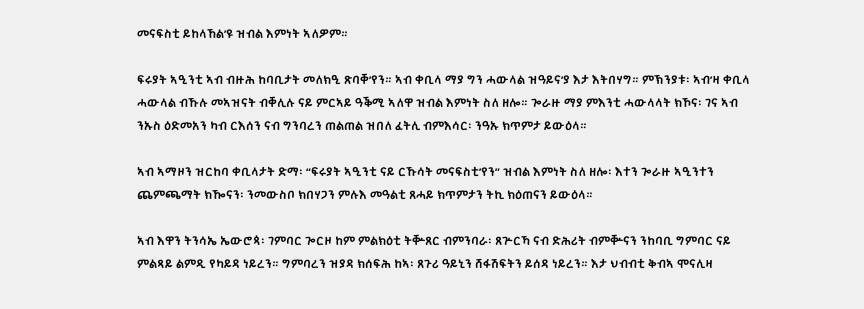መናፍስቲ ይከላኸል’ዩ ዝብል እምነት ኣለዎም።

ፍሩያት ኣዒንቲ ኣብ ብዙሕ ከባቢታት መለክዒ ጽባቐ’የን። ኣብ ቀቢላ ማያ ግን ሓውላል ዝዓይና’ያ እታ እትበሃግ። ምኽንያቱ፡ ኣብ’ዛ ቀቢላ ሓውላል ብኹሉ መኣዝናት ብቐሊሉ ናይ ምርኣይ ዓቕሚ ኣለዋ ዝብል እምነት ስለ ዘሎ። ጐራዙ ማያ ምእንቲ ሓውላላት ክኾና፡ ገና ኣብ ንኡስ ዕድመአን ካብ ርእሰን ናብ ግንባረን ጠልጠል ዝበለ ፈትሊ ብምእሳር፡ ንዓኡ ክጥምታ ይውዕላ።

ኣብ ኣማዞን ዝርከባ ቀቢላታት ድማ፡ “ፍሩያት ኣዒንቲ ናይ ርኹሳት መናፍስቲ’የን” ዝብል እምነት ስለ ዘሎ፡ እተን ጐራዙ ኣዒንተን ጨምጫማት ክዀናን፡ ንመውስቦ ክበሃጋን ምሉእ መዓልቲ ጸሓይ ክጥምታን ትኪ ክዕጠናን ይውዕላ።

ኣብ እዋን ትንሳኤ ኤውሮጳ፡ ገምባር ጐርዞ ከም ምልክዕቲ ትቝጸር ብምንባራ፡ ጸጕርኻ ናብ ድሕሪት ብምቝናን ንከባቢ ግምባር ናይ ምልጻይ ልምዲ የካይዳ ነይረን። ግምባረን ዝያዳ ክሰፍሕ ከኣ፡ ጸጉሪ ዓይኒን ሸፋሽፍትን ይሰዳ ነይረን። እታ ህብብቲ ቅብኣ ሞናሊዛ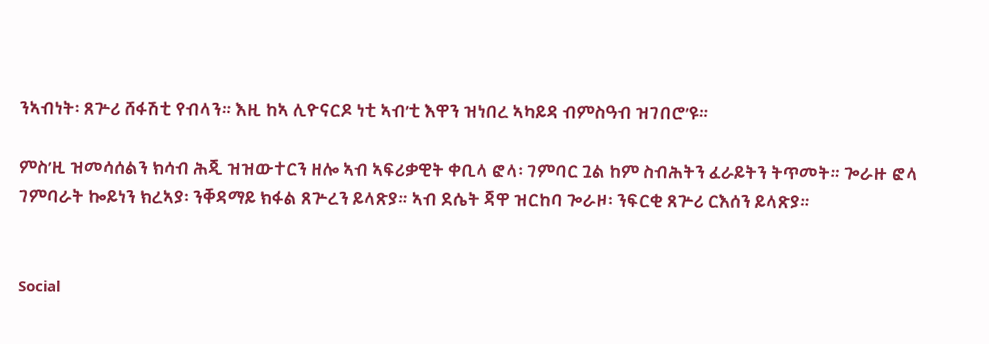ንኣብነት፡ ጸጕሪ ሸፋሽቲ የብላን። እዚ ከኣ ሊዮናርዶ ነቲ ኣብ’ቲ እዋን ዝነበረ ኣካይዳ ብምስዓብ ዝገበሮ’ዩ።

ምስ’ዚ ዝመሳሰልን ክሳብ ሕጂ ዝዝውተርን ዘሎ ኣብ ኣፍሪቃዊት ቀቢላ ፎላ፡ ገምባር ጓል ከም ስብሕትን ፈራይትን ትጥመት። ጐራዙ ፎላ ገምባራት ኰይነን ክረኣያ፡ ንቐዳማይ ክፋል ጸጕረን ይላጽያ። ኣብ ደሴት ጃዋ ዝርከባ ጐራዞ፡ ንፍርቂ ጸጕሪ ርእሰን ይላጽያ።


Social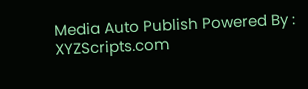Media Auto Publish Powered By : XYZScripts.com